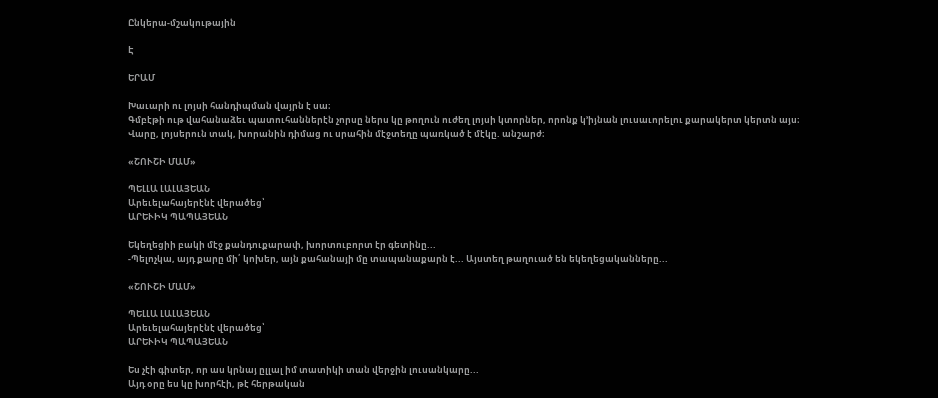Ընկերա-մշակութային

Է

ԵՐԱՄ

Խաւարի ու լոյսի հանդիպման վայրն է սա։
Գմբէթի ութ վահանաձեւ պատուհաններէն չորսը ներս կը թողուն ուժեղ լոյսի կտորներ, որոնք կ՚իյնան լուսաւորելու քարակերտ կերտն այս։
Վարը, լոյսերուն տակ, խորանին դիմաց ու սրահին մէջտեղը պառկած է մէկը. անշարժ։

«ՇՈՒՇԻ ՄԱՄ»

ՊԵԼԼԱ ԼԱԼԱՅԵԱՆ
Արեւելահայերէնէ վերածեց՝
ԱՐԵՒԻԿ ՊԱՊԱՅԵԱՆ

Եկեղեցիի բակի մէջ քանդուքարափ, խորտուբորտ էր գետինը...
-Պելոչկա, այդ քարը մի՛ կոխեր, այն քահանայի մը տապանաքարն է... Այստեղ թաղուած են եկեղեցականները...

«ՇՈՒՇԻ ՄԱՄ»

ՊԵԼԼԱ ԼԱԼԱՅԵԱՆ
Արեւելահայերէնէ վերածեց՝
ԱՐԵՒԻԿ ՊԱՊԱՅԵԱՆ

Ես չէի գիտեր, որ աս կրնայ ըլլալ իմ տատիկի տան վերջին լուսանկարը...
Այդ օրը ես կը խորհէի, թէ հերթական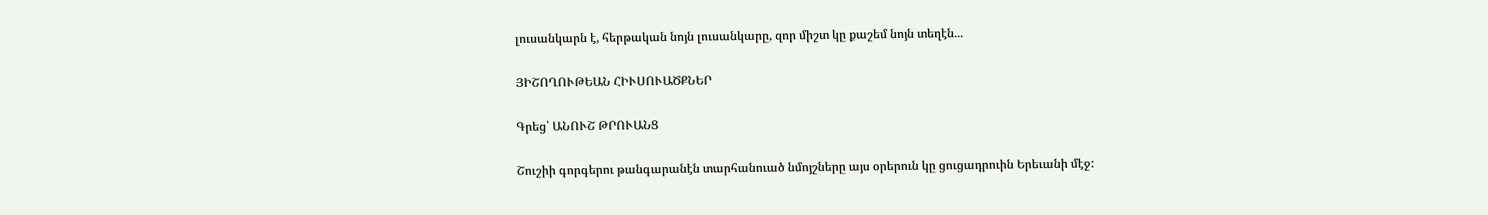լուսանկարն է, հերթական նոյն լուսանկարը, զոր միշտ կը քաշեմ նոյն տեղէն...

ՅԻՇՈՂՈՒԹԵԱՆ ՀԻՒՍՈՒԱԾՔՆԵՐ

Գրեց՝ ԱՆՈՒՇ ԹՐՈՒԱՆՑ

Շուշիի գորգերու թանգարանէն տարհանուած նմոյշները այս օրերուն կը ցուցադրուին Երեւանի մէջ: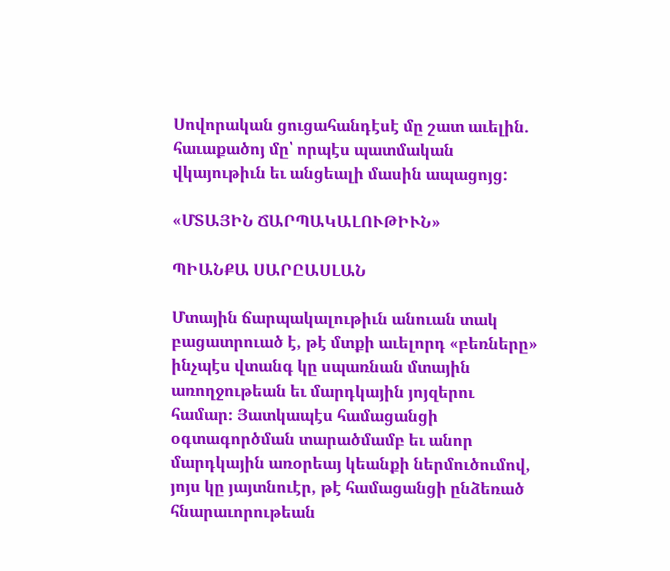Սովորական ցուցահանդէսէ մը շատ աւելին. հաւաքածոյ մը՝ որպէս պատմական վկայութիւն եւ անցեալի մասին ապացոյց:

«ՄՏԱՅԻՆ ՃԱՐՊԱԿԱԼՈՒԹԻՒՆ»

ՊԻԱՆՔԱ ՍԱՐԸԱՍԼԱՆ

Մտային ճարպակալութիւն անուան տակ բացատրուած է, թէ մտքի աւելորդ «բեռները» ինչպէս վտանգ կը սպառնան մտային առողջութեան եւ մարդկային յոյզերու համար։ Յատկապէս համացանցի օգտագործման տարածմամբ եւ անոր մարդկային առօրեայ կեանքի ներմուծումով, յոյս կը յայտնուէր, թէ համացանցի ընձեռած հնարաւորութեան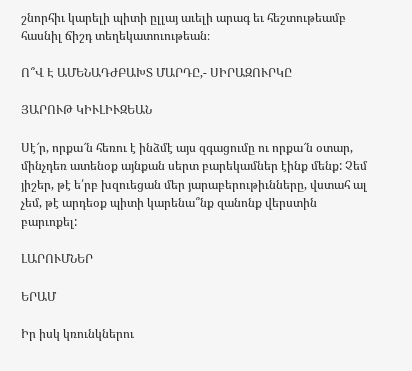շնորհիւ կարելի պիտի ըլլայ աւելի արագ եւ հեշտութեամբ հասնիլ ճիշդ տեղեկատուութեան։

Ո՞Վ Է ԱՄԵՆԱԴԺԲԱԽՏ ՄԱՐԴԸ,- ՍԻՐԱԶՈՒՐԿԸ

ՅԱՐՈՒԹ ԿԻՒԼԻՒԶԵԱՆ

Սէ՜ր, որքա՜ն հեռու է ինձմէ այս զգացումը ու որքա՜ն օտար, մինչդեռ ատենօք այնքան սերտ բարեկամներ էինք մենք: Չեմ յիշեր, թէ ե՛րբ խզուեցան մեր յարաբերութիւնները, վստահ ալ չեմ, թէ արդեօք պիտի կարենա՞նք զանոնք վերստին բարւոքել:

ԼԱՐՈՒՄՆԵՐ

ԵՐԱՄ

Իր իսկ կռունկներու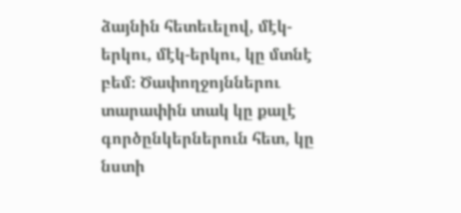ձայնին հետեւելով, մէկ-երկու, մէկ-երկու, կը մտնէ բեմ։ Ծափողջոյններու տարափին տակ կը քալէ գործընկերներուն հետ, կը նստի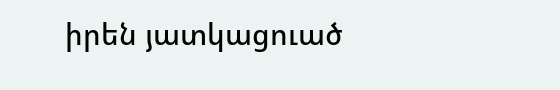իրեն յատկացուած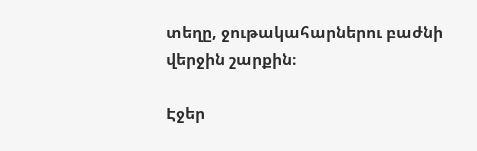տեղը, ջութակահարներու բաժնի վերջին շարքին։

Էջեր